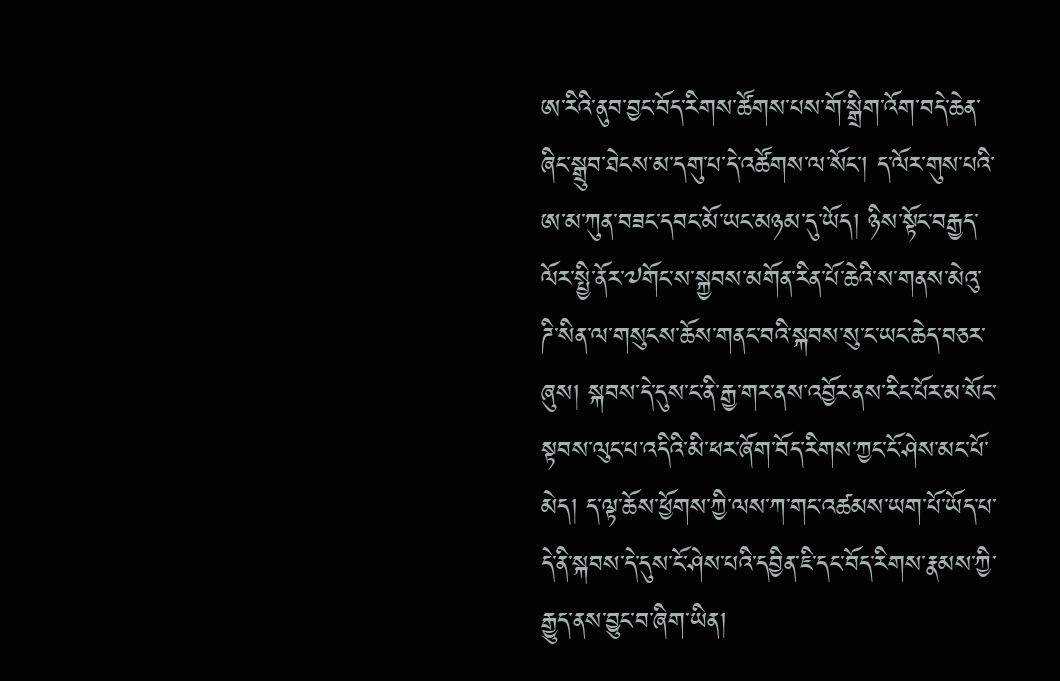ཨ་རིའི་ནུབ་བྱང་བོད་རིགས་ཚོགས་པས་གོ་སྒྲིག་འོག་བདེ་ཆེན་ཞིང་སྒྲུབ་ཐེངས་མ་དགུ་པ་དེ་འཚོགས་ལ་སོང་། ད་ལོར་གུས་པའི་ཨ་མ་ཀུན་བཟང་དབང་མོ་ཡང་མཉམ་དུ་ཡོད། ཉིས་སྟོང་བརྒྱད་ལོར་སྤྱི་ནོར་༧གོང་ས་སྐྱབས་མགོན་རིན་པོ་ཆེའི་ས་གནས་མེའུ་ཌི་སིན་ལ་གསུངས་ཆོས་གནང་བའི་སྐབས་སུ་ང་ཡང་ཆེད་བཅར་ཞུས། སྐབས་དེ་དུས་ང་ནི་རྒྱ་གར་ནས་འབྱོར་ནས་རིང་པོར་མ་སོང་སྟབས་ལུང་པ་འདིའི་མི་ཕར་ཞོག་བོད་རིགས་ཀྱང་ངོ་ཤེས་མང་པོ་མེད། ད་ལྟ་ཆོས་ཕྱོགས་ཀྱི་ལས་ཀ་གང་འཚམས་ཡག་པོ་ཡོད་པ་དེ་ནི་སྐབས་དེ་དུས་ངོ་ཤེས་པའི་དབྱིན་ཇི་དང་བོད་རིགས་རྣམས་ཀྱི་རྒྱུད་ནས་བྱུང་བ་ཞིག་ཡིན།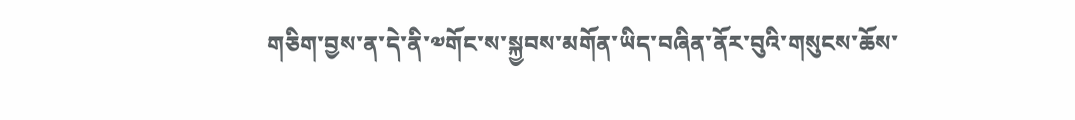གཅིག་བྱས་ན་དེ་ནི་༧གོང་ས་སྐྱབས་མགོན་ཡིད་བཞིན་ནོར་བུའི་གསུངས་ཆོས་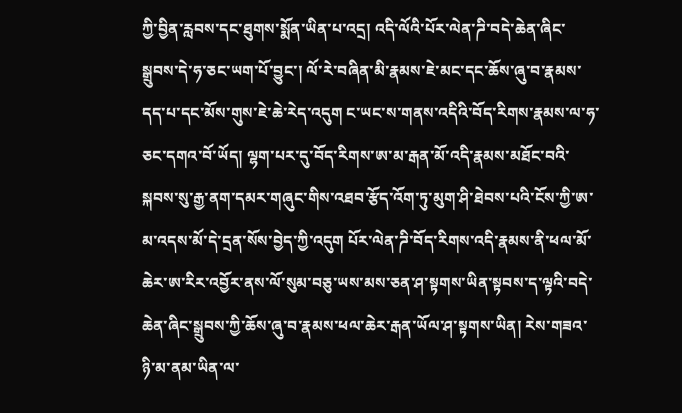ཀྱི་བྱིན་རླབས་དང་ཐུགས་སྨོན་ཡིན་པ་འདྲ། འདི་ལོའི་པོར་ལེན་ཌི་བདེ་ཆེན་ཞིང་སྒྲུབས་དེ་ཧ་ཅང་ཡག་པོ་བྱུང་། ལོ་རེ་བཞིན་མི་རྣམས་ཇེ་མང་དང་ཆོས་ཞུ་བ་རྣམས་དད་པ་དང་མོས་གུས་ཇེ་ཆེ་རེད་འདུག ང་ཡང་ས་གནས་འདིའི་བོད་རིགས་རྣམས་ལ་ཧ་ཅང་དགའ་བོ་ཡོད། ལྷག་པར་དུ་བོད་རིགས་ཨ་མ་རྒན་མོ་འདི་རྣམས་མཐོང་བའི་སྐབས་སུ་རྒྱ་ནག་དམར་གཞུང་གིས་འཐབ་རྩོད་འོག་ཏུ་མུག་ཤི་ཐེབས་པའི་ངོས་ཀྱི་ཨ་མ་འདས་མོ་དེ་དྲན་སོས་བྱེད་ཀྱི་འདུག པོར་ལེན་ཌི་བོད་རིགས་འདི་རྣམས་ནི་ཕལ་མོ་ཆེར་ཨ་རིར་འབྱོར་ནས་ལོ་སུམ་བཅུ་ཡས་མས་ཅན་ཤ་སྟགས་ཡིན་སྟབས་ད་ལྟའི་བདེ་ཆེན་ཞིང་སྒྲུབས་ཀྱི་ཆོས་ཞུ་བ་རྣམས་ཕལ་ཆེར་རྒན་ཡོལ་ཤ་སྟགས་ཡིན། རེས་གཟའ་ཉི་མ་ནམ་ཡིན་ལ་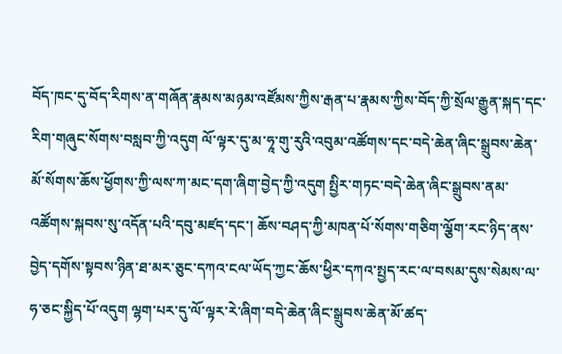བོད་ཁང་དུ་བོད་རིགས་ན་གཞོན་རྣམས་མཉམ་འཛོམས་ཀྱིས་རྒན་པ་རྣམས་ཀྱིས་བོད་ཀྱི་སྲོལ་རྒྱུན་སྐད་དང་རིག་གཞུང་སོགས་བསླབ་ཀྱི་འདུག ལོ་ལྟར་དུ་མ་ཧཱ་གུ་རུའི་འབུམ་འཚོགས་དང་བདེ་ཆེན་ཞིང་སྒྲུབས་ཆེན་མོ་སོགས་ཆོས་ཕྱོགས་ཀྱི་ལས་ཀ་མང་དག་ཞིག་བྱེད་ཀྱི་འདུག སྤྱིར་གཏང་བདེ་ཆེན་ཞིང་སྒྲུབས་ནམ་འཚོགས་སྐབས་སུ་འདོན་པའི་དབུ་མཛད་དང་། ཆོས་བཤད་ཀྱི་མཁན་པོ་སོགས་གཅིག་ལྕོག་རང་ཉིད་ནས་བྱེད་དགོས་སྟབས་ཉིན་ཐ་མར་ཅུང་དཀའ་ངལ་ཡོད་ཀྱང་ཆོས་ཕྱིར་དཀའ་སྤྱད་རང་ལ་བསམ་དུས་སེམས་ལ་ཧ་ཅང་སྐྱིད་པོ་འདུག ལྷག་པར་དུ་ལོ་ལྟར་རེ་ཞིག་བདེ་ཆེན་ཞིང་སྒྲུབས་ཆེན་མོ་ཚད་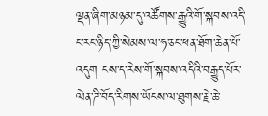ལྡན་ཞིག་མཉམ་དུ་འཚོགས་རྒྱུའི་གོ་སྐབས་འདི་ང་རང་ཉིད་ཀྱི་སེམས་ལ་ཧ་ཅང་ཕན་ཐོག་ཆེན་པོ་འདུག ངས་ད་རེས་གོ་སྐབས་འདིའི་བརྒྱུད་པོར་ལེན་ཌི་བོད་རིགས་ཡོངས་ལ་ཐུགས་རྗེ་ཆེ་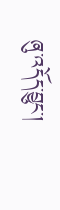ཞུ་འདོད་བྱུང་།